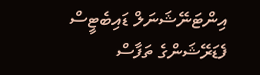އިންޓަނޭޝަނަލް ޑައިބެޓީސް ފެޑަރޭޝަންގެ ތަފާސް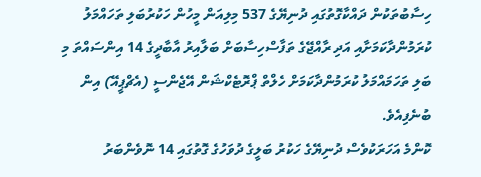ހިސާބުތަކުން ދައްކާގޮތުގައި ދުނިޔޭގެ 537 މިލިއަން މީހުން ހަކުރުބަލި ތަހައްމަލު ކުރަމުންދާކަމަށާއި އަދި ރާއްޖޭގެ ތަފާސްހިސާބަށް ބަލާއިރު އާބާދީގެ 14 އިންސައްތަ މި ބަލި ތަހަމައްމަލު ކުރަމުންދާކަމަށް ހެލްތް ޕްރޮޓެކްޝަން އޭޖެންސީ (އެޗްޕީއޭ) އިން ބުނެފިއެވެ.
ކޮންމެ އަހަރަކުވެސް ދުނިޔޭގެ ހަކުރު ބަލީގެ ދުވަހުގެ ގޮތުގައި 14 ނޮވެންބަރު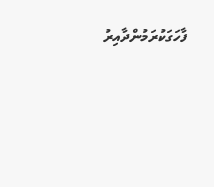ފާހަގަކުރަމުންދާއިރު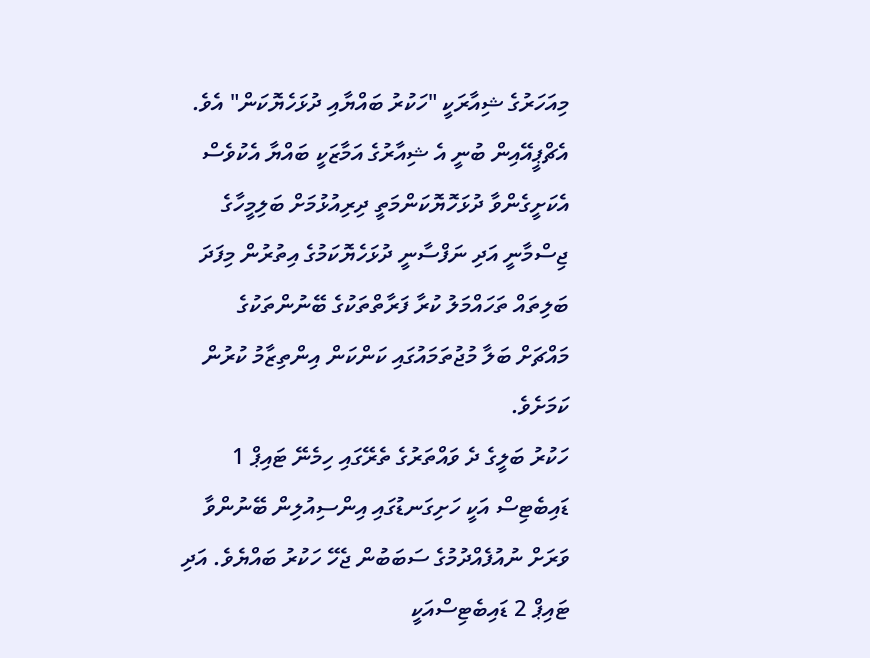މިއަހަރުގެ ޝިއާރަކީ "ހަކުރު ބައްޔާއި ދުޅަހެޔޮކަން" އެވެ. އެޗްޕީއޭއިން ބުނީ އެ ޝިއާރުގެ އަމާޒަކީ ބައްޔާ އެކުވެސް އެކަށީގެންވާ ދުޅަހޮޔޮކަންމަތީ ދިރިއުޅުމަށް ބަލިމީހާގެ ޖިސްމާނީ އަދި ނަފްސާނީ ދުޅަހެޔޮކަމުގެ އިތުރުން މިފަދަ ބަލިތައް ތަހައްމަލު ކުރާ ފަރާތްތަކުގެ ބޭނުންތަކުގެ މައްޗަށް ބަލާ މުޖުތަމައުގައި ކަންކަން އިންތިޒާމު ކުރުން ކަމަށެވެ.
ހަކުރު ބަލީގެ ދެ ވައްތަރުގެ ތެރޭގައި ހިމެނޭ ޓައިޕް 1 ޑައިބެޓިސް އަކީ ހަށިގަނޑުގައި އިންސިއުލިން ބޭނުންވާ ވަރަށް ނުއުފެއްދުމުގެ ސަބަބުން ޖެހޭ ހަކުރު ބައްޔެވެ. އަދި ޓައިޕް 2 ޑައިބެޓިސްއަކީ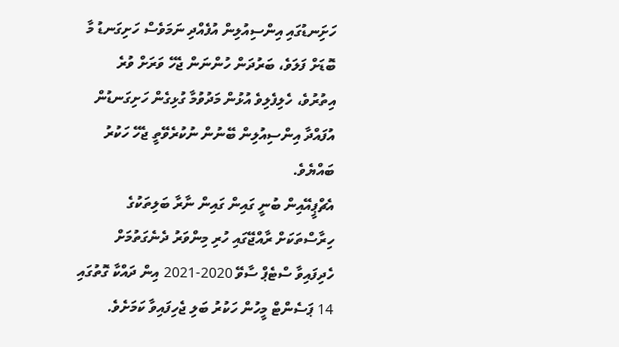ހަށިަނޑުގައި އިންސިއުލިން އުފެއްދި ނަމަވެސް ހަށިގަނޑު މާ ބޮޑަށް ފަލަވެ، ބަރުދަން ހުންނަން ޖެހޭ ވަރަށް ވުރެ އިތުރުވެ، ހެލިފެލިވެ އުޅުން މަދުވުމާ ގުޅިގެން ހަށިގަނޑުން އުފައްދާ އިންސިއުލިން ބޭނުން ނުކުރެވޭތީ ޖެހޭ ހަކުރު ބައްޔެވެ.
އެޗްޕީއޭއިން ބުނީ ގައިން ގައިން ނާރާ ބަލިތަކުގެ ހިރާސްތަކަށް ރާއްޖޭގައި ހުރި މިންވަރު ދެނެގަތުމަށް ހެދިފައިވާ ސްޓެޕް ސާވޭ 2020-2021 އިން ދައްކާ ގޮތުގައި 14 ޕަސެންޓް މީހުން ހަކުރު ބަލި ޖެހިފައިވާ ކަމަށެވެ.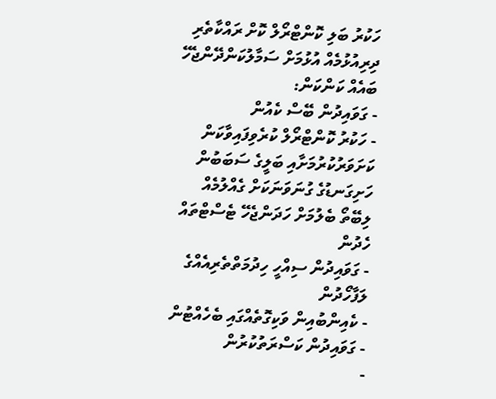ހަކުރު ބަލި ކޮންޓްރޯލް ކޮށް ރައްކާތެރި ދިރިއުޅުމެއް އުޅުމަށް ސަމާލުކަންދޭންޖެހޭ ބައެއް ކަންކަން:
- ގަވައިދުން ބޭސް ކެއުން
- ހަކުރު ކޮންޓްރޯލް ކުރެވިފައިވާކަން ކަށަވަރުކުރުމަށާއި ބަލީގެ ސަބަބުން ހަށިގަނޑުގެ ގުނަވަނަކަށް ގެއްލުމެއް ލިބޭތޯ ބެލުމަށް ހަދަންޖެހޭ ޓެސްޓްތައް ހެދުން
- ގަވައިދުން ސިއްހީ ހިދުމަތްތެރިއެއްގެ ލަފާހޯދުން
- ކެއިންބުއިން ވަކިގޮތެއްގައި ބެހެއްޓުން
- ގަވައިދުން ކަސްރަތުކުރުން
-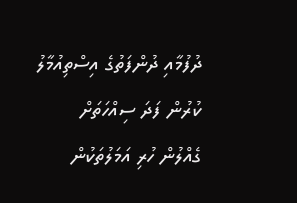ދުފުމާއި ދުންފަތުގެ އިސްތިއުމާލު ކުރުން ފަދަ ސިއްހަތަށް ގެއްލުން ހުރި އަމަލުތަކުން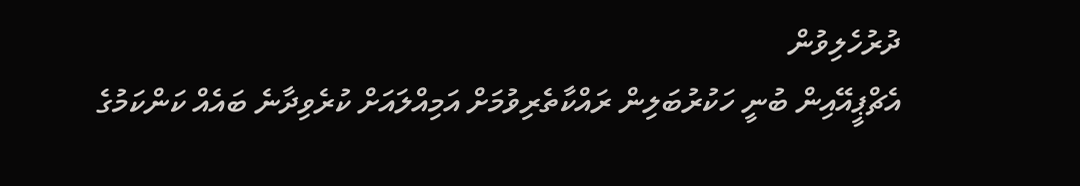ދުރުހެލިވުން
އެޗްޕީއޭއިން ބުނީ ހަކުރުބަލިން ރައްކާތެރިވުމަށް އަމިއްލައަށް ކުރެވިދާނެ ބައެއް ކަންކަމުގެ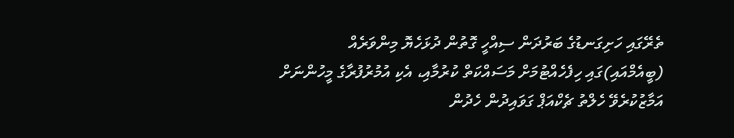ތެރޭގައި ހަށިގަނޑުގެ ބަރުދަން ސިއްހީ ގޮތުން ދުޅަހެޔޮ މިންވަރެއް (ބީއެމްއައި)ގައި ހިފެހެއްޓުމަށް މަސައްކަތް ކުރުމާއި، އެކި އުމުރުފުރާގެ މީހުންނަށް އަމާޒުކުރެވޭ ހެލްތު ޗެކްއަޕް ގަވައިދުން ހެދުން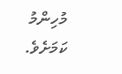މުހިންމު ކަމަށެވެ.